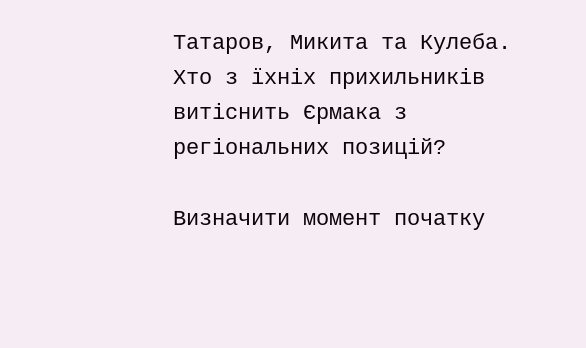Татаров, Микита та Кулеба. Хто з їхніх прихильників витіснить Єрмака з регіональних позицій?

Визначити момент початку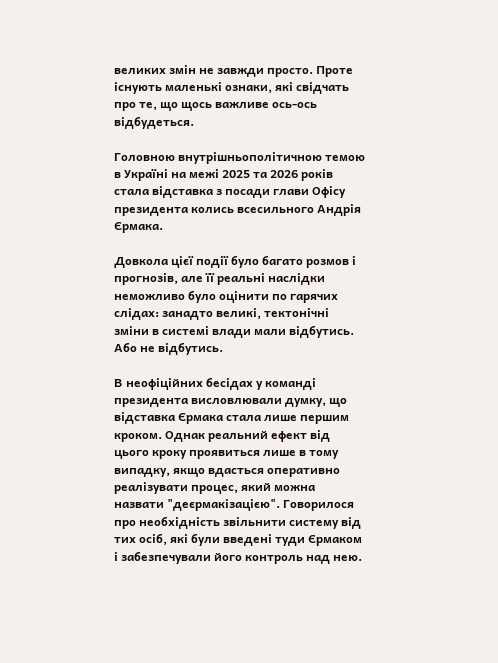великих змін не завжди просто. Проте існують маленькі ознаки, які свідчать про те, що щось важливе ось-ось відбудеться.

Головною внутрішньополітичною темою в Україні на межі 2025 та 2026 років стала відставка з посади глави Офісу президента колись всесильного Андрія Єрмака.

Довкола цієї події було багато розмов і прогнозів, але її реальні наслідки неможливо було оцінити по гарячих слідах: занадто великі, тектонічні зміни в системі влади мали відбутись. Або не відбутись.

В неофіційних бесідах у команді президента висловлювали думку, що відставка Єрмака стала лише першим кроком. Однак реальний ефект від цього кроку проявиться лише в тому випадку, якщо вдасться оперативно реалізувати процес, який можна назвати "деєрмакізацією". Говорилося про необхідність звільнити систему від тих осіб, які були введені туди Єрмаком і забезпечували його контроль над нею.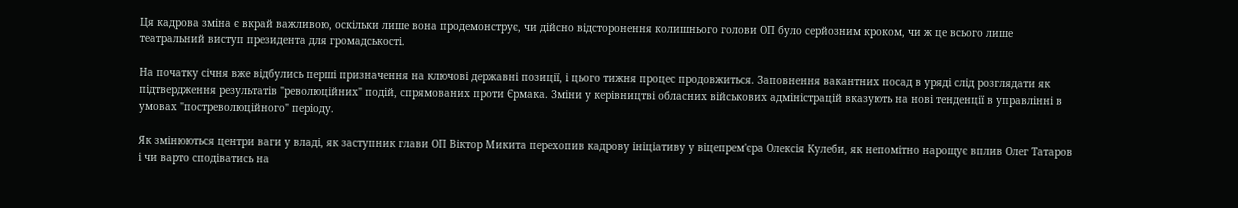Ця кадрова зміна є вкрай важливою, оскільки лише вона продемонструє, чи дійсно відсторонення колишнього голови ОП було серйозним кроком, чи ж це всього лише театральний виступ президента для громадськості.

На початку січня вже відбулись перші призначення на ключові державні позиції, і цього тижня процес продовжиться. Заповнення вакантних посад в уряді слід розглядати як підтвердження результатів "революційних" подій, спрямованих проти Єрмака. Зміни у керівництві обласних військових адміністрацій вказують на нові тенденції в управлінні в умовах "постреволюційного" періоду.

Як змінюються центри ваги у владі, як заступник глави ОП Віктор Микита перехопив кадрову ініціативу у віцепрем'єра Олексія Кулеби, як непомітно нарощує вплив Олег Татаров і чи варто сподіватись на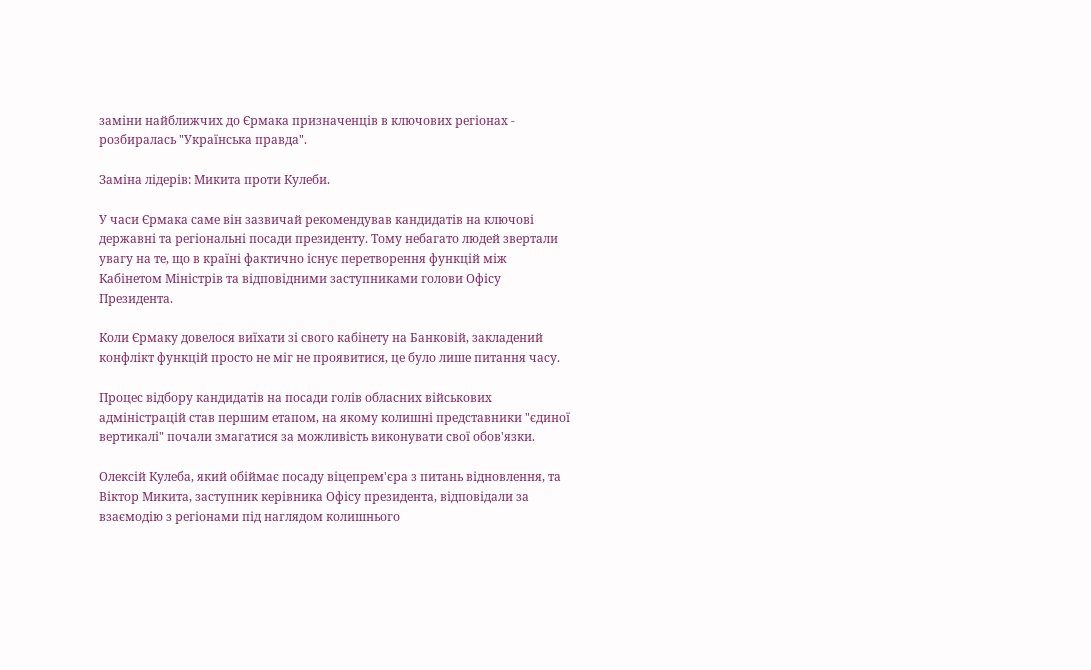заміни найближчих до Єрмака призначенців в ключових регіонах - розбиралась "Українська правда".

Заміна лідерів: Микита проти Кулеби.

У часи Єрмака саме він зазвичай рекомендував кандидатів на ключові державні та регіональні посади президенту. Тому небагато людей звертали увагу на те, що в країні фактично існує перетворення функцій між Кабінетом Міністрів та відповідними заступниками голови Офісу Президента.

Коли Єрмаку довелося виїхати зі свого кабінету на Банковій, закладений конфлікт функцій просто не міг не проявитися, це було лише питання часу.

Процес відбору кандидатів на посади голів обласних військових адміністрацій став першим етапом, на якому колишні представники "єдиної вертикалі" почали змагатися за можливість виконувати свої обов'язки.

Олексій Кулеба, який обіймає посаду віцепрем'єра з питань відновлення, та Віктор Микита, заступник керівника Офісу президента, відповідали за взаємодію з регіонами під наглядом колишнього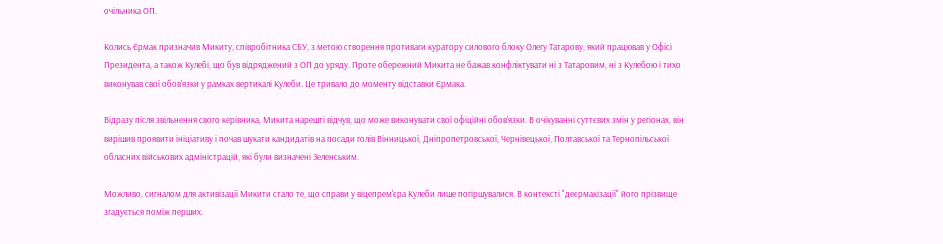очільника ОП.

Колись Єрмак призначив Микиту, співробітника СБУ, з метою створення противаги куратору силового блоку Олегу Татарову, який працював у Офісі Президента, а також Кулебі, що був відряджений з ОП до уряду. Проте обережний Микита не бажав конфліктувати ні з Татаровим, ні з Кулебою і тихо виконував свої обов'язки у рамках вертикалі Кулеби. Це тривало до моменту відставки Єрмака.

Відразу після звільнення свого керівника, Микита нарешті відчув, що може виконувати свої офіційні обов'язки. В очікуванні суттєвих змін у регіонах, він вирішив проявити ініціативу і почав шукати кандидатів на посади голів Вінницької, Дніпропетровської, Чернівецької, Полтавської та Тернопільської обласних військових адміністрацій, які були визначені Зеленським.

Можливо, сигналом для активізації Микити стало те, що справи у віцепрем'єра Кулеби лише погіршувалися. В контексті "деєрмакізації" його прізвище згадується поміж перших.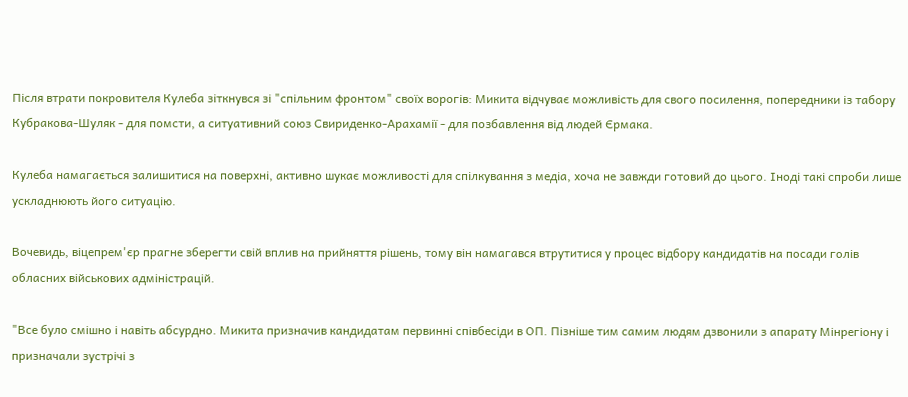Після втрати покровителя Кулеба зіткнувся зі "спільним фронтом" своїх ворогів: Микита відчуває можливість для свого посилення, попередники із табору Кубракова-Шуляк - для помсти, а ситуативний союз Свириденко-Арахамії - для позбавлення від людей Єрмака.

Кулеба намагається залишитися на поверхні, активно шукає можливості для спілкування з медіа, хоча не завжди готовий до цього. Іноді такі спроби лише ускладнюють його ситуацію.

Вочевидь, віцепрем'єр прагне зберегти свій вплив на прийняття рішень, тому він намагався втрутитися у процес відбору кандидатів на посади голів обласних військових адміністрацій.

"Все було смішно і навіть абсурдно. Микита призначив кандидатам первинні співбесіди в ОП. Пізніше тим самим людям дзвонили з апарату Мінрегіону і призначали зустрічі з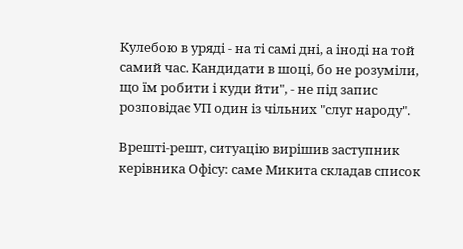Кулебою в уряді - на ті самі дні, а іноді на той самий час. Кандидати в шоці, бо не розуміли, що їм робити і куди йти", - не під запис розповідає УП один із чільних "слуг народу".

Врешті-решт, ситуацію вирішив заступник керівника Офісу: саме Микита складав список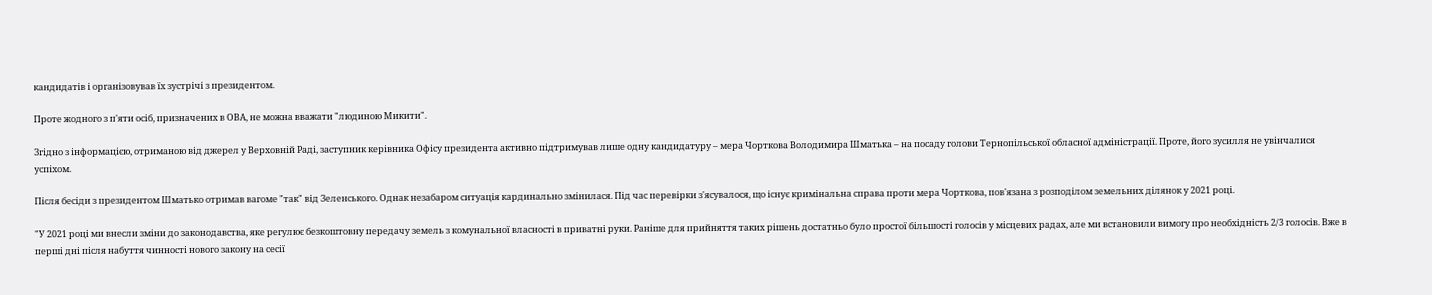кандидатів і організовував їх зустрічі з президентом.

Проте жодного з п'яти осіб, призначених в ОВА, не можна вважати "людиною Микити".

Згідно з інформацією, отриманою від джерел у Верховній Раді, заступник керівника Офісу президента активно підтримував лише одну кандидатуру – мера Чорткова Володимира Шматька – на посаду голови Тернопільської обласної адміністрації. Проте, його зусилля не увінчалися успіхом.

Після бесіди з президентом Шматько отримав вагоме "так" від Зеленського. Однак незабаром ситуація кардинально змінилася. Під час перевірки з'ясувалося, що існує кримінальна справа проти мера Чорткова, пов'язана з розподілом земельних ділянок у 2021 році.

"У 2021 році ми внесли зміни до законодавства, яке регулює безкоштовну передачу земель з комунальної власності в приватні руки. Раніше для прийняття таких рішень достатньо було простої більшості голосів у місцевих радах, але ми встановили вимогу про необхідність 2/3 голосів. Вже в перші дні після набуття чинності нового закону на сесії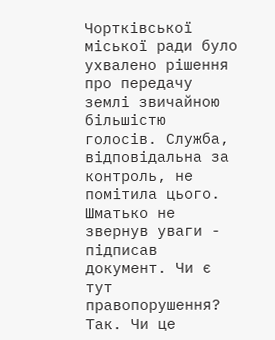Чортківської міської ради було ухвалено рішення про передачу землі звичайною більшістю голосів. Служба, відповідальна за контроль, не помітила цього. Шматько не звернув уваги - підписав документ. Чи є тут правопорушення? Так. Чи це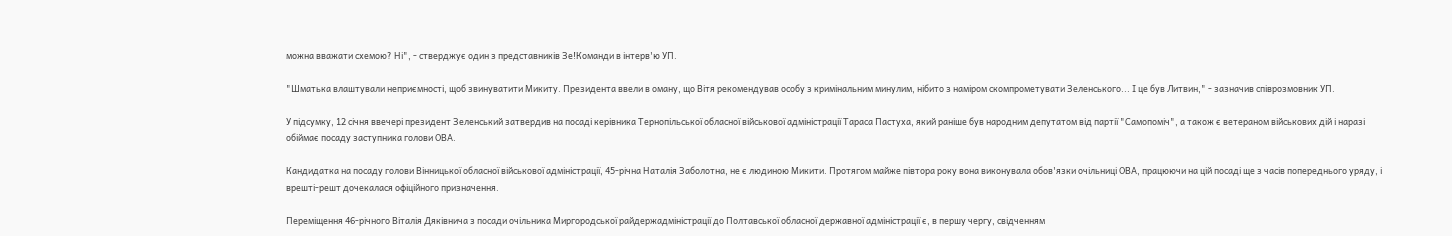можна вважати схемою? Ні", - стверджує один з представників Зе!Команди в інтерв'ю УП.

"Шматька влаштували неприємності, щоб звинуватити Микиту. Президента ввели в оману, що Вітя рекомендував особу з кримінальним минулим, нібито з наміром скомпрометувати Зеленського... І це був Литвин," - зазначив співрозмовник УП.

У підсумку, 12 січня ввечері президент Зеленський затвердив на посаді керівника Тернопільської обласної військової адміністрації Тараса Пастуха, який раніше був народним депутатом від партії "Самопоміч", а також є ветераном військових дій і наразі обіймає посаду заступника голови ОВА.

Кандидатка на посаду голови Вінницької обласної військової адміністрації, 45-річна Наталія Заболотна, не є людиною Микити. Протягом майже півтора року вона виконувала обов'язки очільниці ОВА, працюючи на цій посаді ще з часів попереднього уряду, і врешті-решт дочекалася офіційного призначення.

Переміщення 46-річного Віталія Дяківнича з посади очільника Миргородської райдержадміністрації до Полтавської обласної державної адміністрації є, в першу чергу, свідченням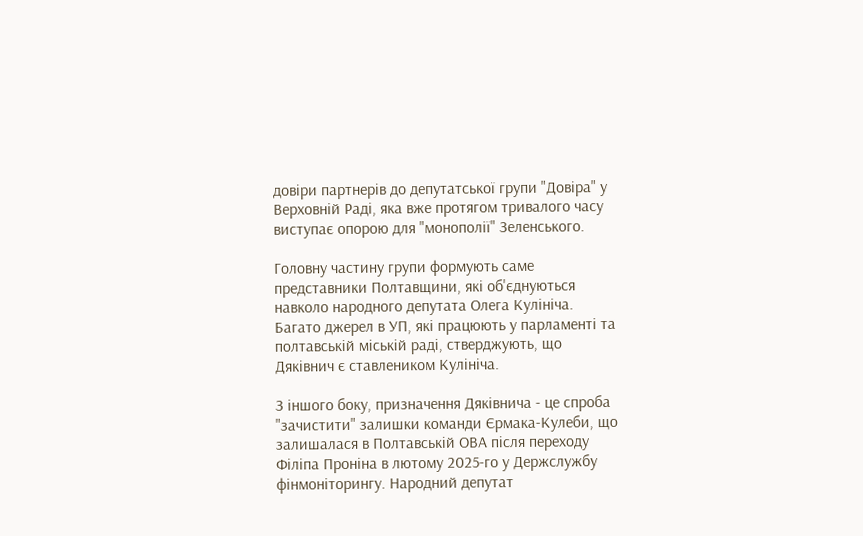довіри партнерів до депутатської групи "Довіра" у Верховній Раді, яка вже протягом тривалого часу виступає опорою для "монополії" Зеленського.

Головну частину групи формують саме представники Полтавщини, які об'єднуються навколо народного депутата Олега Кулініча. Багато джерел в УП, які працюють у парламенті та полтавській міській раді, стверджують, що Дяківнич є ставлеником Кулініча.

З іншого боку, призначення Дяківнича - це спроба "зачистити" залишки команди Єрмака-Кулеби, що залишалася в Полтавській ОВА після переходу Філіпа Проніна в лютому 2025-го у Держслужбу фінмоніторингу. Народний депутат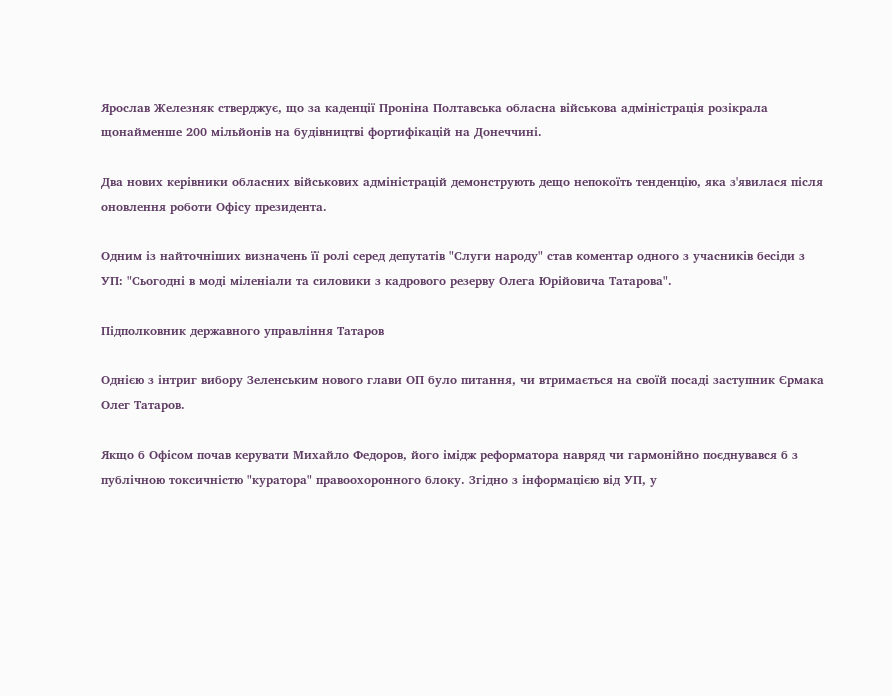Ярослав Железняк стверджує, що за каденції Проніна Полтавська обласна військова адміністрація розікрала щонайменше 200 мільйонів на будівництві фортифікацій на Донеччині.

Два нових керівники обласних військових адміністрацій демонструють дещо непокоїть тенденцію, яка з'явилася після оновлення роботи Офісу президента.

Одним із найточніших визначень її ролі серед депутатів "Слуги народу" став коментар одного з учасників бесіди з УП: "Сьогодні в моді міленіали та силовики з кадрового резерву Олега Юрійовича Татарова".

Підполковник державного управління Татаров

Однією з інтриг вибору Зеленським нового глави ОП було питання, чи втримається на своїй посаді заступник Єрмака Олег Татаров.

Якщо б Офісом почав керувати Михайло Федоров, його імідж реформатора навряд чи гармонійно поєднувався б з публічною токсичністю "куратора" правоохоронного блоку. Згідно з інформацією від УП, у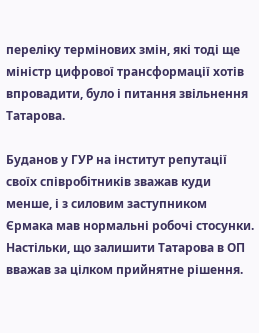переліку термінових змін, які тоді ще міністр цифрової трансформації хотів впровадити, було і питання звільнення Татарова.

Буданов у ГУР на інститут репутації своїх співробітників зважав куди менше, і з силовим заступником Єрмака мав нормальні робочі стосунки. Настільки, що залишити Татарова в ОП вважав за цілком прийнятне рішення.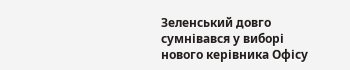Зеленський довго сумнівався у виборі нового керівника Офісу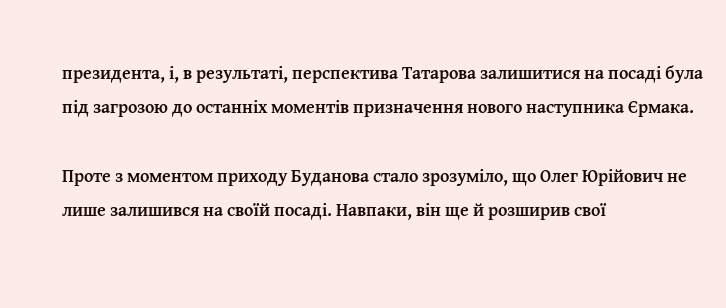президента, і, в результаті, перспектива Татарова залишитися на посаді була під загрозою до останніх моментів призначення нового наступника Єрмака.

Проте з моментом приходу Буданова стало зрозуміло, що Олег Юрійович не лише залишився на своїй посаді. Навпаки, він ще й розширив свої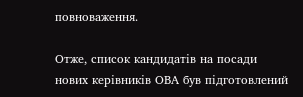повноваження.

Отже, список кандидатів на посади нових керівників ОВА був підготовлений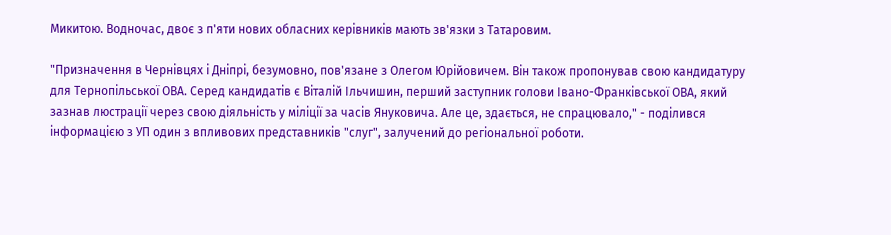Микитою. Водночас, двоє з п'яти нових обласних керівників мають зв'язки з Татаровим.

"Призначення в Чернівцях і Дніпрі, безумовно, пов'язане з Олегом Юрійовичем. Він також пропонував свою кандидатуру для Тернопільської ОВА. Серед кандидатів є Віталій Ільчишин, перший заступник голови Івано-Франківської ОВА, який зазнав люстрації через свою діяльність у міліції за часів Януковича. Але це, здається, не спрацювало," - поділився інформацією з УП один з впливових представників "слуг", залучений до регіональної роботи.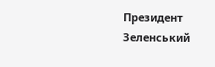Президент Зеленський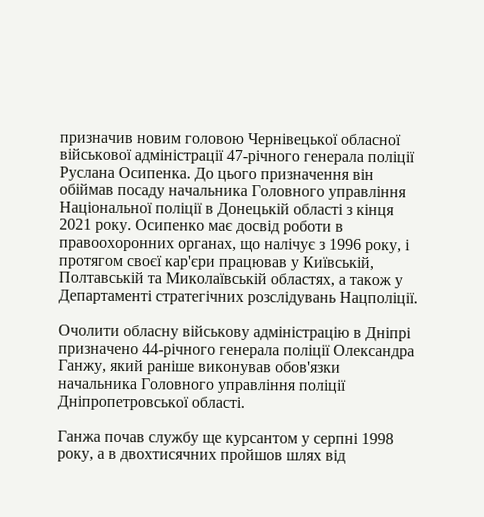призначив новим головою Чернівецької обласної військової адміністрації 47-річного генерала поліції Руслана Осипенка. До цього призначення він обіймав посаду начальника Головного управління Національної поліції в Донецькій області з кінця 2021 року. Осипенко має досвід роботи в правоохоронних органах, що налічує з 1996 року, і протягом своєї кар'єри працював у Київській, Полтавській та Миколаївській областях, а також у Департаменті стратегічних розслідувань Нацполіції.

Очолити обласну військову адміністрацію в Дніпрі призначено 44-річного генерала поліції Олександра Ганжу, який раніше виконував обов'язки начальника Головного управління поліції Дніпропетровської області.

Ганжа почав службу ще курсантом у серпні 1998 року, а в двохтисячних пройшов шлях від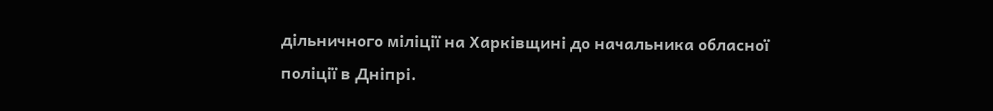дільничного міліції на Харківщині до начальника обласної поліції в Дніпрі.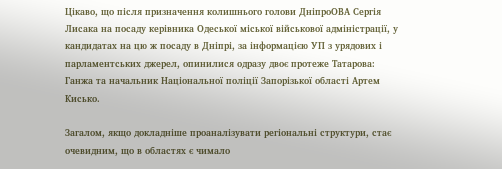Цікаво, що після призначення колишнього голови ДніпроОВА Сергія Лисака на посаду керівника Одеської міської військової адміністрації, у кандидатах на цю ж посаду в Дніпрі, за інформацією УП з урядових і парламентських джерел, опинилися одразу двоє протеже Татарова: Ганжа та начальник Національної поліції Запорізької області Артем Кисько.

Загалом, якщо докладніше проаналізувати регіональні структури, стає очевидним, що в областях є чимало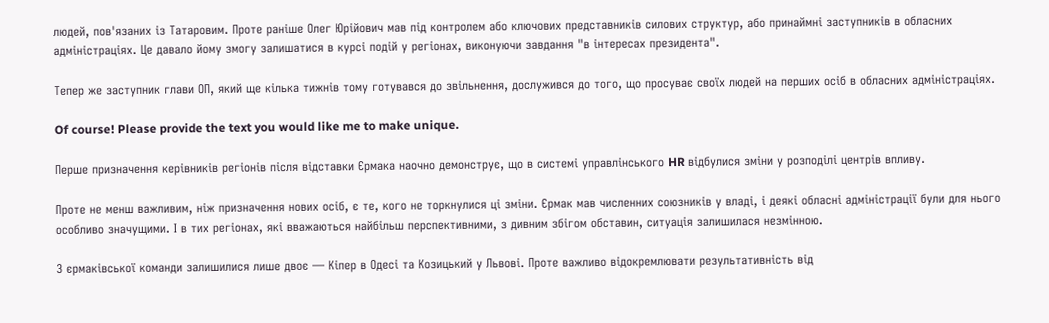людей, пов'язаних із Татаровим. Проте раніше Олег Юрійович мав під контролем або ключових представників силових структур, або принаймні заступників в обласних адміністраціях. Це давало йому змогу залишатися в курсі подій у регіонах, виконуючи завдання "в інтересах президента".

Тепер же заступник глави ОП, який ще кілька тижнів тому готувався до звільнення, дослужився до того, що просуває своїх людей на перших осіб в обласних адміністраціях.

Of course! Please provide the text you would like me to make unique.

Перше призначення керівників регіонів після відставки Єрмака наочно демонструє, що в системі управлінського HR відбулися зміни у розподілі центрів впливу.

Проте не менш важливим, ніж призначення нових осіб, є те, кого не торкнулися ці зміни. Єрмак мав численних союзників у владі, і деякі обласні адміністрації були для нього особливо значущими. І в тих регіонах, які вважаються найбільш перспективними, з дивним збігом обставин, ситуація залишилася незмінною.

З єрмаківської команди залишилися лише двоє — Кіпер в Одесі та Козицький у Львові. Проте важливо відокремлювати результативність від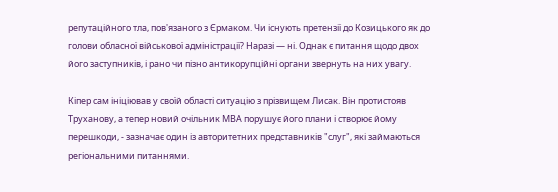репутаційного тла, пов'язаного з Єрмаком. Чи існують претензії до Козицького як до голови обласної військової адміністрації? Наразі — ні. Однак є питання щодо двох його заступників, і рано чи пізно антикорупційні органи звернуть на них увагу.

Кіпер сам ініціював у своїй області ситуацію з прізвищем Лисак. Він протистояв Труханову, а тепер новий очільник МВА порушує його плани і створює йому перешкоди, - зазначає один із авторитетних представників "слуг", які займаються регіональними питаннями.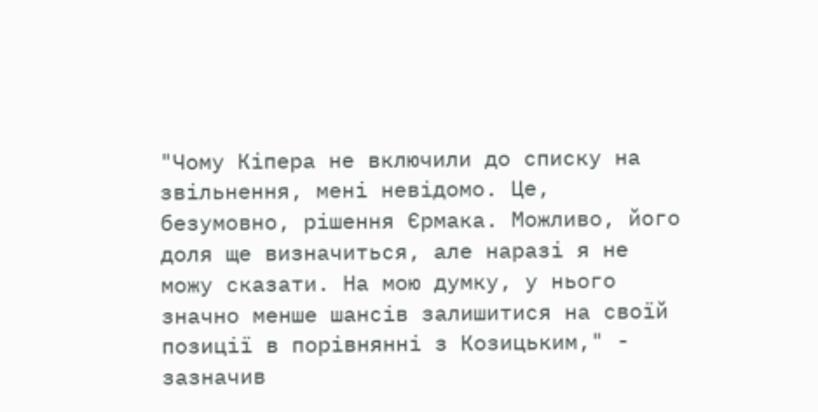"Чому Кіпера не включили до списку на звільнення, мені невідомо. Це, безумовно, рішення Єрмака. Можливо, його доля ще визначиться, але наразі я не можу сказати. На мою думку, у нього значно менше шансів залишитися на своїй позиції в порівнянні з Козицьким," - зазначив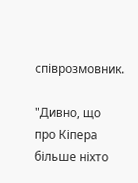співрозмовник.

"Дивно, що про Кіпера більше ніхто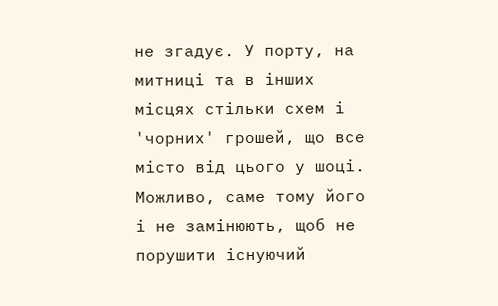не згадує. У порту, на митниці та в інших місцях стільки схем і 'чорних' грошей, що все місто від цього у шоці. Можливо, саме тому його і не замінюють, щоб не порушити існуючий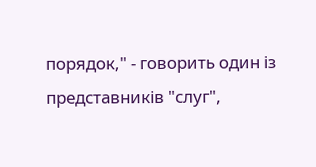порядок," - говорить один із представників "слуг",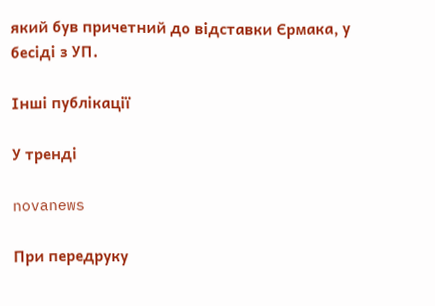який був причетний до відставки Єрмака, у бесіді з УП.

Інші публікації

У тренді

novanews

При передруку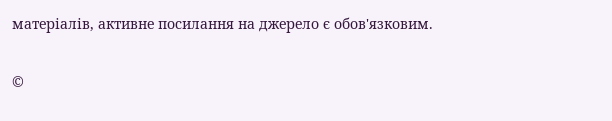матеріалів, активне посилання на джерело є обов'язковим.

©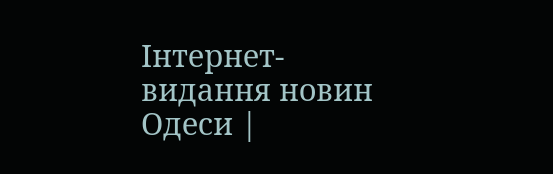Інтернет-видання новин Одеси |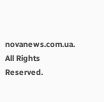novanews.com.ua. All Rights Reserved.